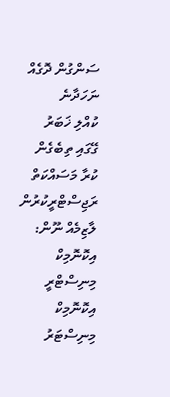ސަންގުން ދޮގެއް ނަހަދާނެ
ކުއްލި ޚަބަރު
ގޭގައި ތިބެގެން ކުރާ މަސައްކަތް ރަޖިސްޓްރީކުރުން ލާޒިމެއް ނޫން: އިކޮނޮމިކް މިނިސްޓްރީ
އިކޮނޮމިކް މިނިސްޓަރު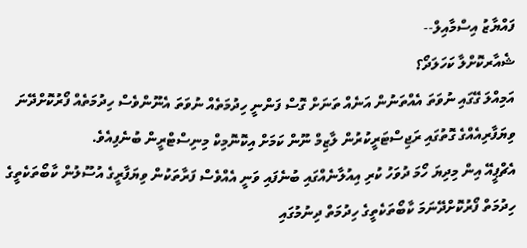ފައްޔާޒު އިސްމާއިލް--
ޝެއާރކޮށްލާ ކަހަލަދޯ؟
އަމިއްލަ ގޭގައި ނުވަތަ އެއްތަނުން އަނެއް ތަނަށް ގޮސް ފަންނީ ހިދުމަތެއް ނުވަތަ އެނޫންވެސް ހިދުމަތެއް ފޯރުކޮށްދޭނަ ވިޔަފާރިއެއްގެ ގޮތުގައި ރަޖިސްޓަރީކުރުން ލާޒިމް ނޫން ކަމަށް އިކޮނޮމިކް މިނިސްޓްރީން ބުނެފިއެވެ.
އެޗްޕީއޭ އިން މިދިޔަ ހޯމަ ދުވަހު ކުރި އިއުލާނެއްގައި ބުނެފައި ވަނީ އެއްވެސް ފަރާތަކުން ވިޔަފާރީގެ އުސޫލުން ކާބޯތަކެތީގެ ހިދުމަތް ފޯރުކޮށްދޭނަމަ ކާބޯތަކެތީގެ ހިދުމަތް ދިނުމުގައި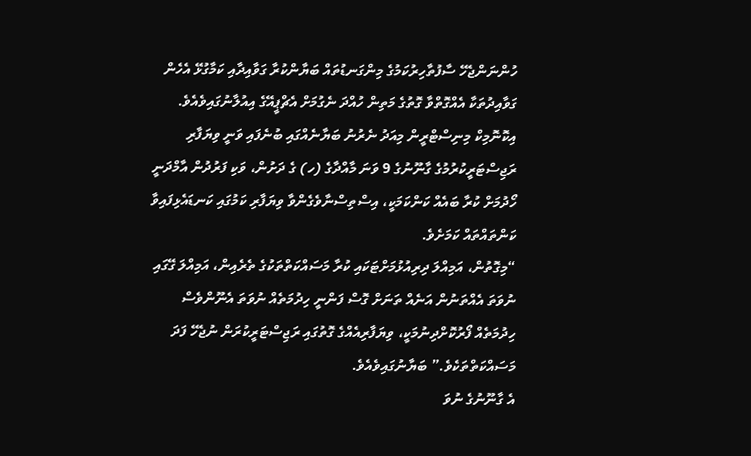ހުންނަންޖެހޭ ސާފުތާހިރުކަމުގެ މިންގަނޑުތައް ބަޔާންކުރާ ގަވާއިދާއި ކަމާގުޅޭ އެހެން ގަވާއިދުތަކާ އެއްގޮތްވާ ގޮތުގެ މަތިން ހުއްދަ ނެގުމަށް އެޗްޕީއޭގެ އިއުލާނުގައިވެއެވެ.
އިކޮނޮމިކް މިނިސްޓްރީން މިއަދު ނެރުނު ބަޔާނެއްގައި ބުނެފައި ވަނީ ވިޔަފާރި ރަޖިސްޓަރީކުރުމުގެ ގާނޫނުގެ 9 ވަނަ މާއްދާގެ (ހ) ގެ ދަށުން، ވަކި ފަރުދުން އާމްދަނީ ހޯދުމަށް ކުރާ ބައެއް ކަންކަމަކީ، އިސްތިސްނާވެގެންވާ ވިޔަފާރި ކަމުގައި ކަނޑައެޅިފައިވާ ކަންތައްތައް ކަމަށެވެ.
“މިގޮތުން، އަމިއްލަ ދިރިއުޅުމަށްޓަކައި ކުރާ މަސައްކަތްތަކުގެ ތެރެއިން، އަމިއްލަ ގޭގައި ނުވަތަ އެއްތަނުން އަނެއް ތަނަށް ގޮސް ފަންނީ ހިދުމަތެއް ނުވަތަ އެނޫންވެސް ހިދުމަތެއް ފޯރުކޮށްދިނުމަކީ، ވިޔަފާރިއެއްގެ ގޮތުގައި ރަޖިސްޓަރީކުރަން ނުޖެހޭ ފަދަ މަސައްކަތްތަކެވެ.” ބަޔާނުގައިވެއެވެ.
އެ ގާނޫނުގެ ނުވަ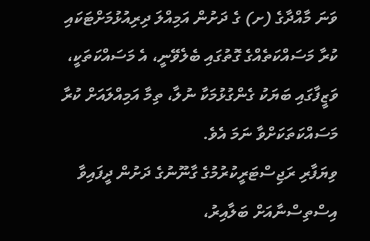ވަނަ މާއްދާގެ (ށ) ގެ ދަށުން އަމިއްލަ ދިރިއުޅުމަށްޓަކައި ކުރާ މަސައްކަތެއްގެ ގޮތުގައި ބެލެވޭނީ، އެ މަސައްކަތަކީ، ވަޒީފާގައި ބަޔަކު ގެންގުޅުމަކާ ނުލާ، ތިމާ އަމިއްލައަށް ކުރާ މަސައްކަތަކަށްވާ ނަމަ އެވެ.
ވިޔަފާރި ރަޖިސްޓަރީކުރުމުގެ ގާނޫނުގެ ދަށުން ދީފައިވާ އިސްތިސްނާއަށް ބަލާއިރު،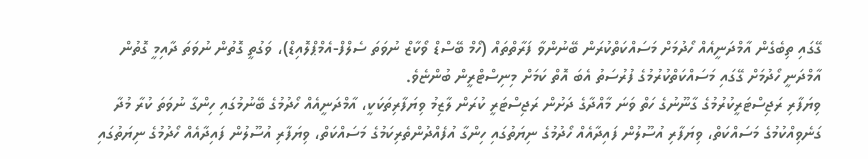ގޭގައި ތިބެގެން އާމްދަނީއެއް ހޯދުމަށް މަސައްކަތްކުރަން ބޭނުންވާ ފަރާތްތައް (ހޯމް ބޭސްޑް ވޯކާޒް ނުވަތަ ސެލްފް-އެމްޕްލޮއިޑް)، ވަގުތީ ގޮތުން ނުވަތަ ދާއިމީ ގޮތުން އާމްދަނީ ހޯދުމަށް ގޭގައި މަސައްކަތްކުރުމުގެ ފުރުސަތު އެބަ އޮތް ކަމަށް މިނިސްޓްރީން ބުންޏެވެ.
ވިޔަފާރި ރަޖިސްޓަރީކުރުމުގެ ގާނޫނުގެ ހަތް ވަނަ މާއްދާގެ ދަށުން ރަޖިސްޓަރީ ކުރަން ލާޒިމު ވިޔަފާރިތަކަކީ، އާމްދަނީއެއް ހޯދުމުގެ ބޭނުމުގައި ހިންގާ ނުވަތަ ކުރާ މުދާ ގަނެވިއްކުމުގެ މަސައްކަތް، ވިޔަފާރި އުސޫލުން ފައިދާއެއް ހޯދުމުގެ ނިޔަތުގައި ހިންގާ އުފެއްދުންތެރިކަމުގެ މަސައްކަތް، ވިޔަފާރި އުސޫލުން ފައިދާއެއް ހޯދުމުގެ ނިޔަތުގައި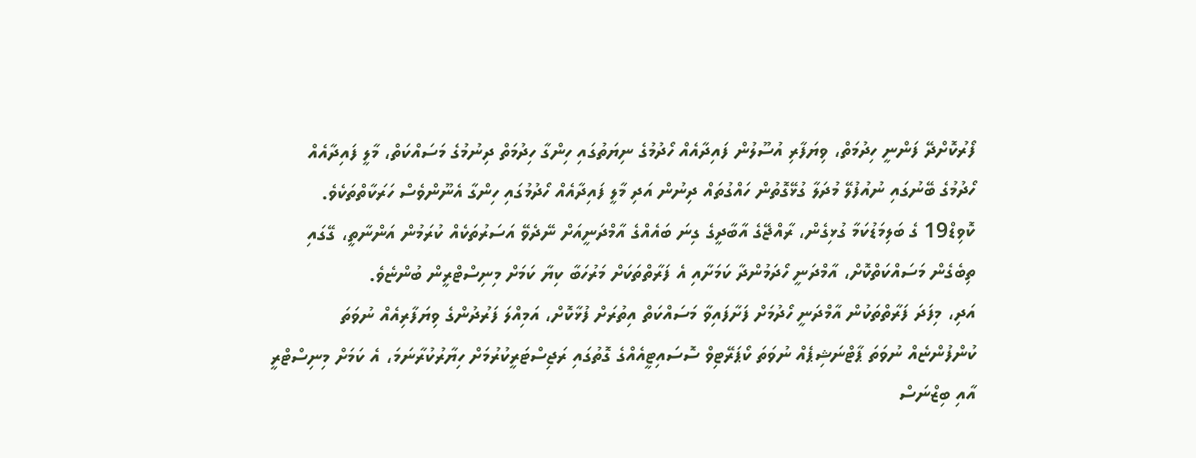ފޯރުކޮށްދޭ ފަންނީ ހިދުމަތް، ވިޔަފާރި އުސޫލުން ފައިދާއެއް ހޯދުމުގެ ނިޔަތުގައި ހިންގާ ހިދުމަތް ދިނުމުގެ މަސައްކަތް، މާލީ ފައިދާއެއް ހޯދުމުގެ ބޭނުގައި ނުއުފުލޭ މުދަލާ ގުޅޭގޮތުން ހައްގުތައް ދިނުން އަދި މާލީ ފައިދާއެއް ހޯދުމުގައި ހިންގާ އެނޫންވެސް ހަރަކާތްތަކެވެ.
ކޮވިޑް19 ގެ ބަލިމަޑުކަމާ ގުޅިގެން، ރާއްޖޭގެ އާބާދީގެ ގިނަ ބައެއްގެ އާމްދަނީއަށް ނޭދެވޭ އަސަރުތަކެއް ކުރަމުން އަންނާތީ، ގޭގައި ތިބެގެން މަސައްކަތްކޮށް، އާމްދަނީ ހޯދަމުންދާ ކަމަށާއި އެ ފަރާތްތަކަށް މަރުހަބާ ކިޔާ ކަމަށް މިނިސްޓްރީން ބުންޏެވެ.
އަދި، މިފަދަ ފަރާތްތަކުން އާމްދަނީ ހޯދުމަށް ފަށާފައިވާ މަސައްކަތް އިތުރަށް ފުޅާކޮށް، އަމިއްލަ ފަރުދުންގެ ވިޔަފާރިއެއް ނުވަތަ ކުންފުންޏެއް ނުވަތަ ޕާޓްނަޝިޕެއް ނުވަތަ ކޯޕަރޭޓިވް ސޮސައިޓީއެއްގެ ގޮތުގައި ރަޖިސްޓަރީކުރުމަށް ހިޔާރުކުރާނަމަ، އެ ކަމަށް މިނިސްޓްރީ އާއި ބިޒްނަސް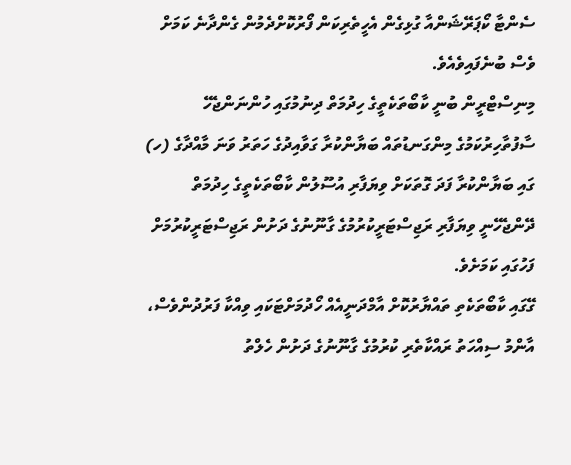ސެންޓާ ކޯޕަރޭޝަންއާ ގުޅިގެން އެހީތެރިކަން ފޯރުކޮށްދެމުން ގެންދާނެ ކަމަށް ވެސް ބުނެފައިވެއެވެ.
މިނިސްޓްރީން ބުނީ ކާބޯތަކެތީގެ ހިދުމަތް ދިނުމުގައި ހުންނަންޖެހޭ ސާފުތާހިރުކަމުގެ މިންގަނޑުތައް ބަޔާންކުރާ ގަވާއިދުގެ ހަތަރު ވަނަ މާއްދާގެ (ހ) ގައި ބަޔާންކުރާ ފަދަ ގޮތަކަށް ވިޔަފާރި އުސޫލުން ކާބޯތަކެތީގެ ހިދުމަތް ދޭންޖެހޭނީ ވިޔަފާރި ރަޖިސްޓަރީކުރުމުގެ ގާނޫނުގެ ދަށުން ރަޖިސްޓަރީކުރުމަށް ފަހުގައި ކަމަށެވެ.
ގޭގައި ކާބޯތަކެތި ތައްޔާރުކޮށް އާމްދަނީއެއް ހޯދުމަށްޓަކައި ވިއްކާ ފަރުދުންވެސް، އާންމު ސިއްހަތު ރައްކާތެރި ކުރުމުގެ ގާނޫނުގެ ދަށުން ހެލްތު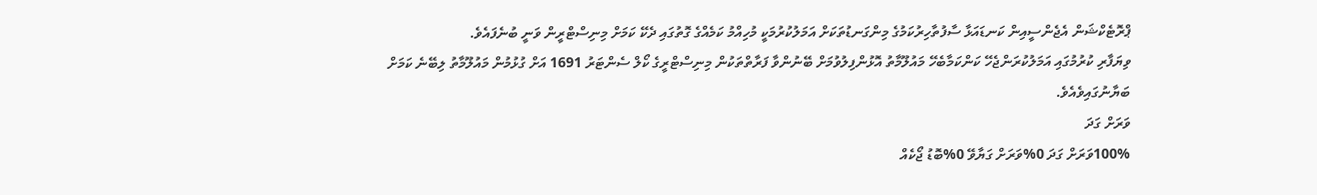ޕްރޮޓެކްޝަން އެޖެންސީއިން ކަނޑައަޅާ ސާފުތާހިރުކަމުގެ މިންގަނޑުތަކަށް އަމަލުކުރުމަކީ މުހިއްމު ކަމެއްގެ ގޮތުގައި ދެކޭ ކަމަށް މިނިސްޓްރީން ވަނީ ބުނެފައެވެ.
ވިޔަފާރި ކުރުމުގައި އަމަލުކުރަންޖެހޭ ކަންކަމާބެހޭ މައުލޫމާތު އޮޅުންފިލުވުމަށް ބޭނުންވާ ފަރާތްތަކުން މިނިސްޓްރީގެ ކޯލް ސެންޓަރު 1691 އަށް ގުޅުމުން މައުލޫމާތު ލިބޭނެ ކަމަށް ބަޔާނުގައިވެއެވެ.
ވަރަށް ގަދަ
100%ވަރަށް ގަދަ 0%ވަރަށް ގަޔާވޭ 0%ބޮޑު ޖޯކެއް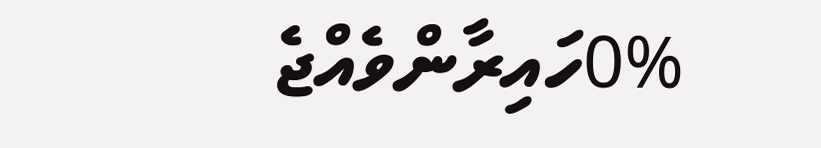0%ހައިރާންވެއްޖެ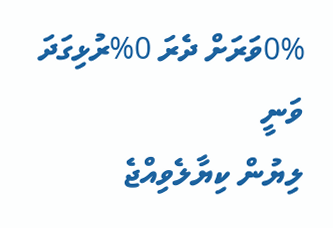0%ވަރަށް ދެރަ 0%ރުޅިގަދަ ވަނީ
ލިޔުން ކިޔާލެވިއްޖެ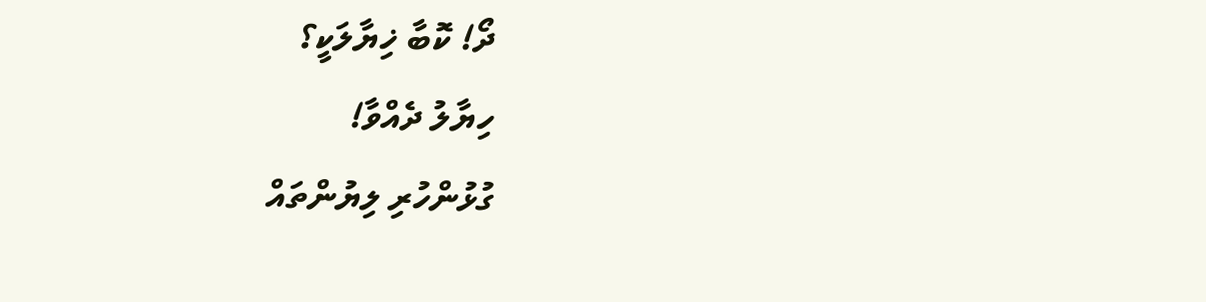ދޯ! ކޮބާ ޚިޔާލަކީ؟
ހިޔާލު ދެއްވާ!
ގުޅުންހުރި ލިޔުންތައް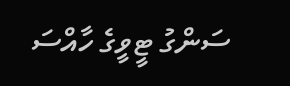ސަންގު ޓީވީގެ ހާއްސަ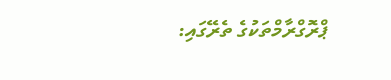ޕްރޮގްރާމްތަކުގެ ތެރޭގައި: